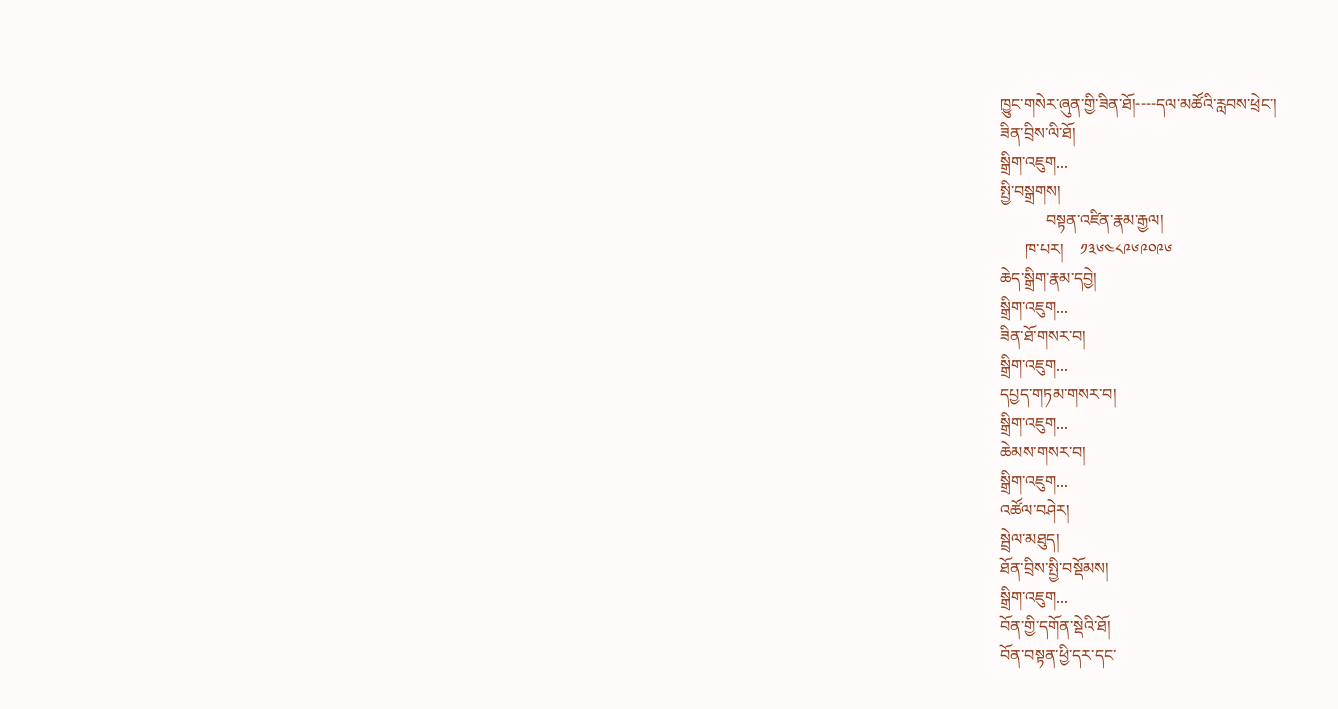ཁྱུང་གསེར་ཞུན་གྱི་ཟིན་ཐོ།----དལ་མཚོའི་རླབས་ཕྲེང་།
ཟིན་བྲིས་ལི་ཐོ།
སྒྲིག་འཇུག...
སྤྱི་བསྒྲགས།
           བསྟན་འཛིན་རྣམ་རྒྱལ།
      ཁ་པར།    ༡༣༦༤༨༩༦༩༠༩༦
ཆེད་སྒྲིག་རྣམ་དབྱེ།
སྒྲིག་འཇུག...
ཟིན་ཐོ་གསར་བ།
སྒྲིག་འཇུག...
དཔྱད་གཏམ་གསར་བ།
སྒྲིག་འཇུག...
ཆེམས་གསར་བ།
སྒྲིག་འཇུག...
འཚོལ་བཤེར།
སྦྲེལ་མཐུད།
ཐོན་བྲིས་སྤྱི་བསྡོམས།
སྒྲིག་འཇུག...
བོན་གྱི་དགོན་སྡེའི་ཐོ།
བོན་བསྟན་ཕྱི་དར་དང་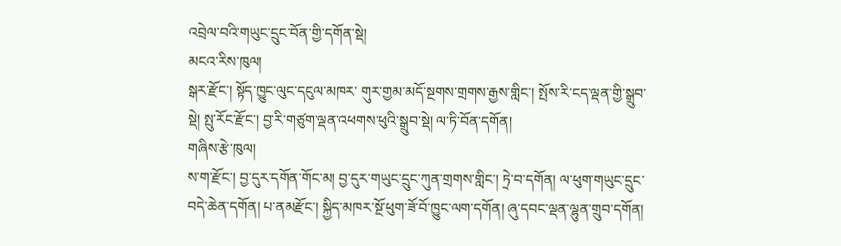འབྲེལ་བའི་གཡུང་དྲུང་བོན་གྱི་དགོན་སྡེ།
མངའ་རིས་ཁུལ།
སྒར་རྫོང་། སྟོད་ཁྱུང་ལུང་དངུལ་མཁར་ གུར་གྱམ་མདོ་སྔགས་གྲགས་རྒྱས་གླིང་། སྤོས་རི་ངད་ལྡན་གྱི་སྒྲུབ་སྡེ། སྤུ་རོང་རྫོང་། བྱ་རི་གཙུག་ལྡན་འཕགས་ཕུའི་སྒྲུབ་སྡེ། ལ་ཏི་བོན་དགོན།
གཞིས་རྩེ་ཁུལ།
ས་ག་རྫོང་། བྱ་དུར་དགོན་གོང་མ། བྱ་དུར་གཡུང་དྲུང་ཀུན་གྲགས་གླིང་། ཏྲེ་བ་དགོན། ལ་ཕུག་གཡུང་དྲུང་བདེ་ཆེན་དགོན། པ་ནམརྫོང་། སྐྱིད་མཁར་སྔོ་ཕུག་ཟོ་བོ་ཁྱུང་ལག་དགོན། ཞུ་དབང་ལྡན་ལྷུན་གྲུབ་དགོན།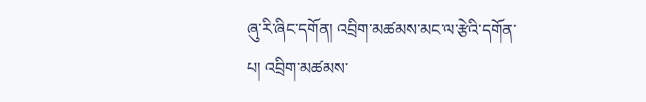ཞུ་རི་ཞིང་དགོན། འབྲིག་མཚམས་མང་ལ་རྩེའི་དགོན་པ། འབྲིག་མཚམས་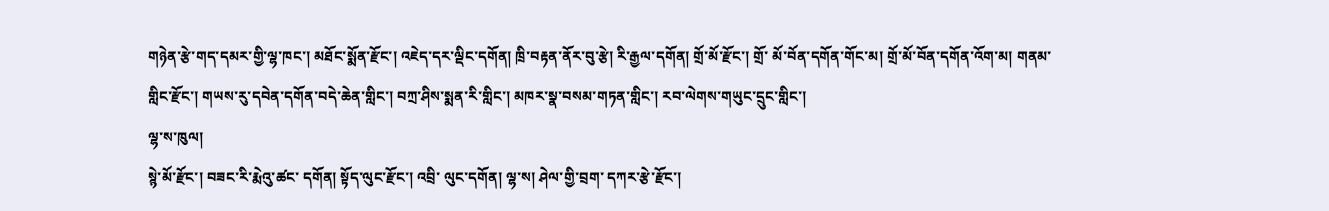གཉེན་རྩེ་གད་དམར་གྱི་ལྷ་ཁང་། མཐོང་སྨོན་རྫོང་། འཇེད་དར་ལྡིང་དགོན། ཁྲི་བརྟན་ནོར་བུ་རྩེ། རི་རྒྱལ་དགོན། གྲོ་མོ་རྫོང་། གྲོ་ མོ་བོན་དགོན་གོང་མ། གྲོ་མོ་བོན་དགོན་འོག་མ། གནམ་གླིང་རྫོང་། གཡས་རུ་དབེན་དགོན་བདེ་ཆེན་གླིང་། བཀྲ་ཤིས་སྨན་རི་གླིང་། མཁར་སྣ་བསམ་གཏན་གླིང་། རབ་ལེགས་གཡུང་དྲུང་གླིང་།
ལྷ་ས་ཁུལ།
སྙེ་མོ་རྫོང་། བཟང་རི་རྨེའུ་ཚང་ དགོན། སྟོད་ལུང་རྫོང་། འབྲི་ ལུང་དགོན། ལྷ་ས། ཤེལ་གྱི་བྲག་ དཀར་རྩེ་རྫོང་།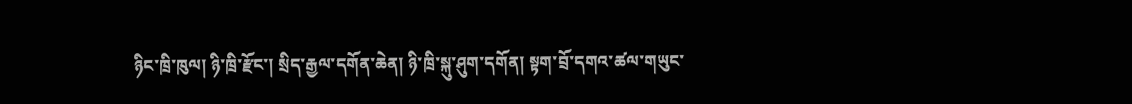ཉིང་ཁྲི་ཁུལ། ཉི་ཁྲི་རྫོང་། སྲིད་རྒྱལ་དགོན་ཆེན། ཉི་ཁྲི་སྐུ་ཤུག་དགོན། སྟག་བྲོ་དགའ་ཚལ་གཡུང་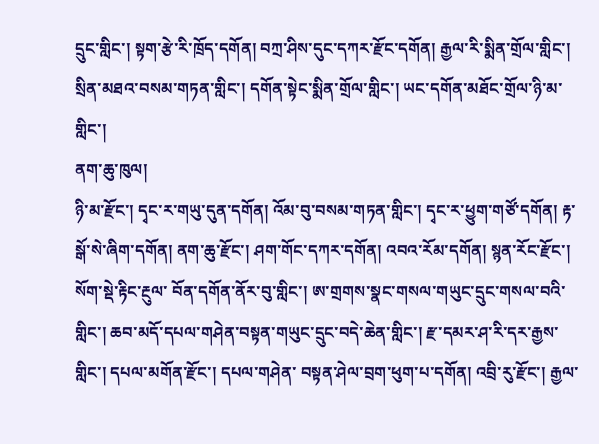དྲུང་གླིང་། སྟག་རྩེ་རི་ཁྲོད་དགོན། བཀྲ་ཤིས་དུང་དཀར་རྫོང་དགོན། རྒྱལ་རི་སྨིན་གྲོལ་གླིང་། སྲིན་མཐའ་བསམ་གཏན་གླིང་། དགོན་སྟེང་སྨིན་གྲོལ་གླིང་། ཡང་དགོན་མཐོང་གྲོལ་ཉི་མ་གླིང་།
ནག་ཆུ་ཁུལ།
ཉི་མ་རྫོང་། དྭང་ར་གཡུ་དུན་དགོན། འོམ་བུ་བསམ་གཏན་གླིང་། དྭང་ར་ཕྱུག་གཙོ་དགོན། རྟ་སྒོ་སེ་ཞིག་དགོན། ནག་ཆུ་རྫོང་། ཤག་གོང་དཀར་དགོན། འབའ་རོམ་དགོན། སྙན་རོང་རྫོང་། སོག་སྡེ་རྟིང་རྔུལ་ བོན་དགོན་ནོར་བུ་གླིང་། ཨ་གྲགས་སྣང་གསལ་གཡུང་དྲུང་གསལ་བའི་གླིང་། ཆབ་མདོ་དཔལ་གཤེན་བསྟན་གཡུང་དྲུང་བདེ་ཆེན་གླིང་། རྫ་དམར་ཤ་རི་དར་རྒྱས་གླིང་། དཔལ་མགོན་རྫོང་། དཔལ་གཤེན་ བསྟན་ཤེལ་བྲག་ཕུག་པ་དགོན། འབྲི་རུ་རྫོང་། རྒྱལ་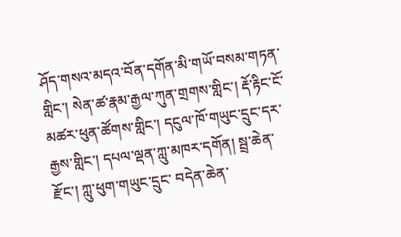ཤོད་གསའ་མདའ་བོན་དགོན་མི་གཡོ་བསམ་གཏན་གླིང་། སེན་ཚ་རྣམ་རྒྱལ་ཀུན་གྲགས་གླིང་། རྡོ་རྟིང་ངོ་མཚར་ཕུན་ཚོགས་གླིང་། དངུལ་ཁོ་གཡུང་དྲུང་དར་རྒྱས་གླིང་། དཔལ་ལྡན་ཀླུ་མཁར་དགོན། སྦྲ་ཆེན་རྫོང་། ཀླུ་ཕུག་གཡུང་དྲུང་ བདེན་ཆེན་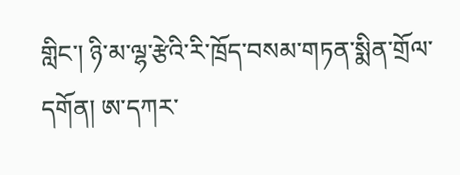གླིང་། ཉི་མ་ལྷ་རྩེའི་རི་ཁྲོད་བསམ་གཏན་སྨིན་གྲོལ་དགོན། ཨ་དཀར་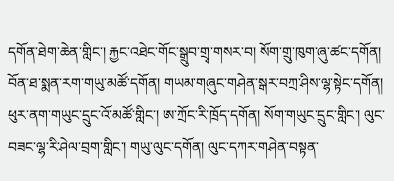དགོན་ཐེག་ཆེན་གླིང་། རྐྱང་འཐེང་གོང་སྒྲུབ་གྲྭ་གསར་བ། སོག་གྲུ་ཁུག་ཞུ་ཚང་དགོན། བོན་ཐ་སྨན་རག་གཡུ་མཚོ་དགོན། གཡམ་གཞུང་གཤེན་སྒར་བཀྲ་ཤིས་ལྷ་སྟེང་དགོན། ཕུར་ནག་གཡུང་དྲུང་འོ་མཚོ་གླིང་། ཨ་ཀྲོང་རི་ཁྲོད་དགོན། སོག་གཡུང་དྲུང་གླིང་། ལུང་བཟང་ལྷ་རི་ཤེལ་བྲག་གླིང་། གཡུ་ལུང་དགོན། ལུང་དཀར་གཤེན་བསྟན་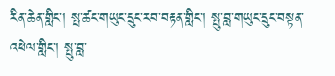རིན་ཆེན་གླིང་། སྤ་ཚང་གཡུང་དྲུང་རབ་བརྟན་གླིང་། སྤུ་བླ་གཡུང་དྲུང་བསྟན་འཕེལ་གླིང་། སྤུ་བླ་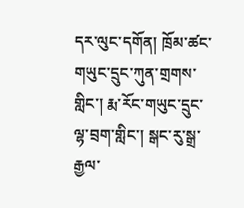དར་ལུང་དགོན། ཁྲོམ་ཚང་གཡུང་དྲུང་ཀུན་གྲགས་གླིང་། རྨ་རོང་གཡུང་དྲུང་ལྷ་བྲག་གླིང་། སྒང་རུ་སྒྲ་རྒྱལ་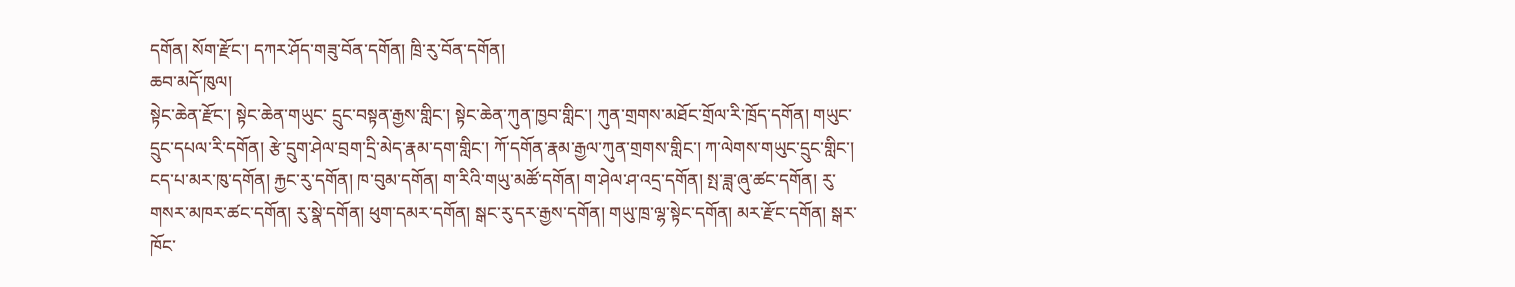དགོན། སོག་རྫོང་། དཀར་ཤོད་གཟུ་བོན་དགོན། ཁྲི་རུ་བོན་དགོན།
ཆབ་མདོ་ཁུལ།
སྟེང་ཆེན་རྫོང་། སྟེང་ཆེན་གཡུང་ དྲུང་བསྟན་རྒྱས་གླིང་། སྟེང་ཆེན་ཀུན་ཁྱབ་གླིང་། ཀུན་གྲགས་མཐོང་གྲོལ་རི་ཁྲོད་དགོན། གཡུང་དྲུང་དཔལ་རི་དགོན། རྩེ་དྲུག་ཤེལ་བྲག་དྲི་མེད་རྣམ་དག་གླིང་། ཀོ་དགོན་རྣམ་རྒྱལ་ཀུན་གྲགས་གླིང་། ཀ་ལེགས་གཡུང་དྲུང་གླིང་། ངད་པ་མར་ཁུ་དགོན། རྐྱང་རུ་དགོན། ཁ་བུམ་དགོན། ག་རིའི་གཡུ་མཚོ་དགོན། ག་ཤེལ་ཤ་འདྲ་དགོན། སྤ་ཟླ་ཞུ་ཚང་དགོན། རུ་གསར་མཁར་ཚང་དགོན། རུ་སྣེ་དགོན། ཕུག་དམར་དགོན། སྒང་རུ་དར་རྒྱས་དགོན། གཡུ་ཁྲ་ལྷ་སྟེང་དགོན། མར་རྫོང་དགོན། སྒར་ཁོང་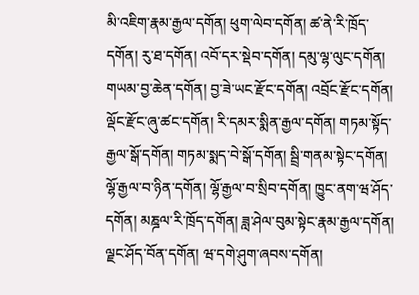མི་འཇིག་རྣམ་རྒྱལ་དགོན། ཕུག་ལེབ་དགོན། ཚ་ནེ་རི་ཁྲོད་དགོན། རུ་ཐ་དགོན། འབོ་དར་སྡེབ་དགོན། དམུ་ལྷ་ལུང་དགོན། གཡམ་བྱ་ཆེན་དགོན། བྱ་ཟེ་ཡང་རྫོང་དགོན། འབྲོང་རྫོང་དགོན། ལྡོང་རྫོང་ཞུ་ཚང་དགོན། རི་དམར་སྨིན་རྒྱལ་དགོན། གཏམ་སྟོད་རྒྱལ་སྒོ་དགོན། གཏམ་སྨད་བེ་སྒོ་དགོན། སྦྲི་གནམ་སྟེང་དགོན། ལྷོ་རྒྱལ་བ་ཉིན་དགོན། ལྷོ་རྒྱལ་བ་སྲིབ་དགོན། ཁྱུང་ནག་ཝ་ཤོད་དགོན། མཎྜལ་རི་ཁྲོད་དགོན། ཟླ་ཤེལ་བུམ་སྟེང་རྣམ་རྒྱལ་དགོན། ལྗང་ཤོད་བོན་དགོན། ཝ་དགེ་ཤུག་ཞབས་དགོན།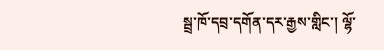སྦྲ་ཁོ་དབྲ་དགོན་དར་རྒྱས་གླིང་། ལྷོ་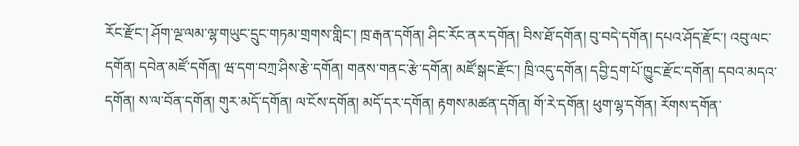རོང་རྫོང་། ཤོག་ལྔ་ལམ་ལྷ་གཡུང་དྲུང་གཏམ་གྲགས་གླིང་། ཁྲ་རྒན་དགོན། ཤིང་རོང་ནར་དགོན། བིས་ཐོ་དགོན། བུ་བདེ་དགོན། དཔའ་ཤོད་རྫོང་། འབུ་ལང་དགོན། དབེན་མཛོ་དགོན། ཝ་དག་བཀྲ་ཤིས་རྩེ་དགོན། གནས་གནང་རྩེ་དགོན། མཛོ་སྒང་རྫོང་། ཁྲི་འདུ་དགོན། དབྱི་དྲག་པོ་ཁྱུང་རྫོང་དགོན། དབའ་མདའ་དགོན། ས་ལ་བོན་དགོན། གུར་མདོ་དགོན། ལ་ངོས་དགོན། མདོ་དར་དགོན། རྟགས་མཚན་དགོན། གོ་རེ་དགོན། ཕུག་ལྷ་དགོན། རོགས་དགོན་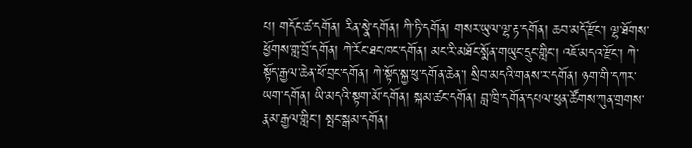པ། གདོང་ཚ་དགོན། རིན་སྣེ་དགོན། ཀི་ཏི་དགོན། གསར་ཡུལ་ལྷ་རྟ་དགོན། ཆབ་མདོ་རྫོང་། ལྷ་ཐོགས་ཕྱོགས་གླ་བྲོ་དགོན། ཀེ་རོང་ཐང་ཁང་དགོན། མང་རི་མཐོང་སྨོན་གཡུང་དྲུང་གླིང་། འཇོ་མདའ་རྫོང་། ཀེ་སྟོད་རྒྱལ་ཆེན་ཕོ་བྲང་དགོན། ཀེ་སྟོད་སྐྱ་ཕུ་དགོན་ཆེན་། སྲིབ་མདའི་གནས་ར་དགོན། ཉག་གི་དཀར་ཡག་དགོན། ཡི་མདའི་སྟག་མོ་དགོན། སྐམ་ཚང་དགོན། བླ་ཁྲི་དགོན་དཔལ་ཕུན་ཚོགས་ཀུན་གྲགས་རྣམ་རྒྱལ་གླིང་། སྤང་སྒམ་དགོན།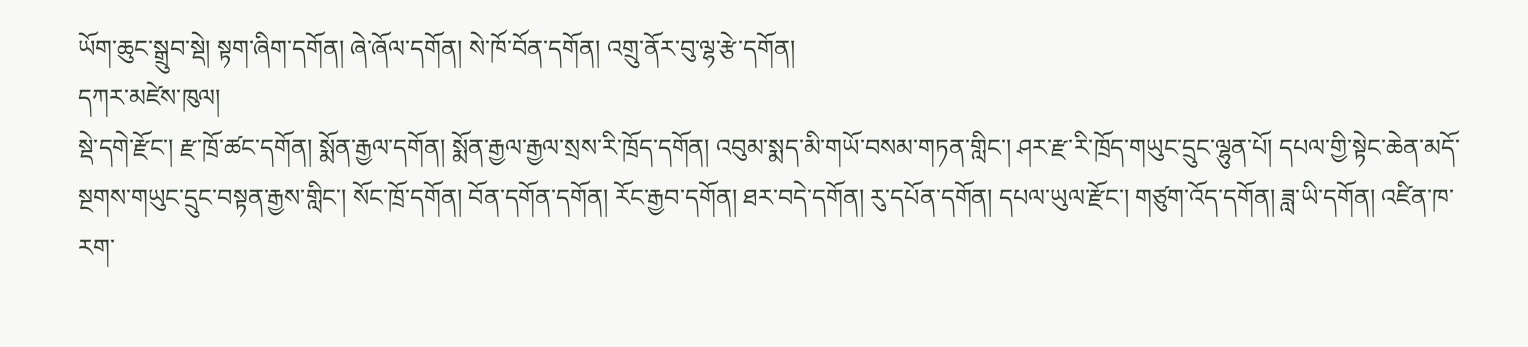ཡོག་ཆུང་སྒྲུབ་སྡེ། སྟག་ཞིག་དགོན། ཞེ་ཞོལ་དགོན། སེ་ཁོ་བོན་དགོན། འགྲུ་ནོར་བུ་ལྷ་རྩེ་དགོན།
དཀར་མཛེས་ཁུལ།
སྡེ་དགེ་རྫོང་། རྫ་ཁྲོ་ཚང་དགོན། སྨོན་རྒྱལ་དགོན། སྨོན་རྒྱལ་རྒྱལ་སྲས་རི་ཁྲོད་དགོན། འབུམ་སྨད་མི་གཡོ་བསམ་གཏན་གླིང་། ཤར་རྫ་རི་ཁྲོད་གཡུང་དྲུང་ལྷུན་པོ། དཔལ་གྱི་སྟེང་ཆེན་མདོ་སྔགས་གཡུང་དྲུང་བསྟན་རྒྱས་གླིང་། སོང་ཁྲོ་དགོན། བོན་དགོན་དགོན། རོང་རྒྱབ་དགོན། ཐར་བདེ་དགོན། རུ་དཔོན་དགོན། དཔལ་ཡུལ་རྫོང་། གཙུག་འོད་དགོན། ཟླ་ཡི་དགོན། འཛིན་ཁ་རག་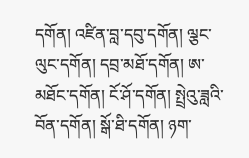དགོན། འཛིན་བླ་དབུ་དགོན། ལྕང་ལུང་དགོན། དབྲ་མཐོ་དགོན། ཨ་མཐོང་དགོན། ངོ་ཤོ་དགོན། སྤྲེའུ་ཟླའི་བོན་དགོན། སྒོ་ཐི་དགོན། ཉག་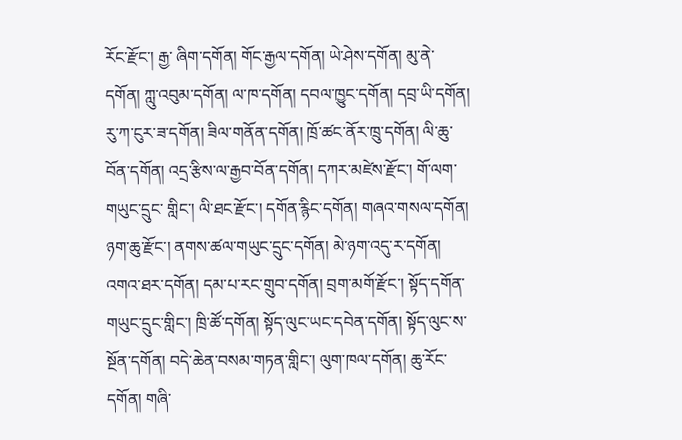རོང་རྫོང་། རྒྱ་ ཞིག་དགོན། གོང་རྒྱལ་དགོན། ཡེ་ཤེས་དགོན། མུ་ནེ་དགོན། ཀླུ་འབུམ་དགོན། ལ་ཁ་དགོན། དབལ་ཁྱུང་དགོན། དབྲ་ཡི་དགོན། རུ་ཀ་ངུར་ཟ་དགོན། ཟིལ་གནོན་དགོན། ཁྲོ་ཚང་ནོར་ཁྲུ་དགོན། ལི་ཆུ་བོན་དགོན། འདྲ་རྩིས་ལ་རྒྱབ་བོན་དགོན། དཀར་མཛེས་རྫོང་། གོ་ལག་གཡུང་དྲུང་ གླིང་། ལི་ཐང་རྫོང་། དགོན་རྙིང་དགོན། གཞའ་གསལ་དགོན། ཉག་ཆུ་རྫོང་། ནགས་ཚལ་གཡུང་དྲུང་དགོན། མེ་ཉག་འདུ་ར་དགོན། འགའ་ཐར་དགོན། དམ་པ་རང་གྲུབ་དགོན། བྲག་མགོ་རྫོང་། སྟོད་དགོན་གཡུང་དྲུང་གླིང་། ཁྲི་ཚོ་དགོན། སྟོད་ལུང་ཡང་དབེན་དགོན། སྟོད་ལུང་ས་སྔོན་དགོན། བདེ་ཆེན་བསམ་གཏན་གླིང་། ལུག་ཁལ་དགོན། ཆུ་རོང་དགོན། གཞི་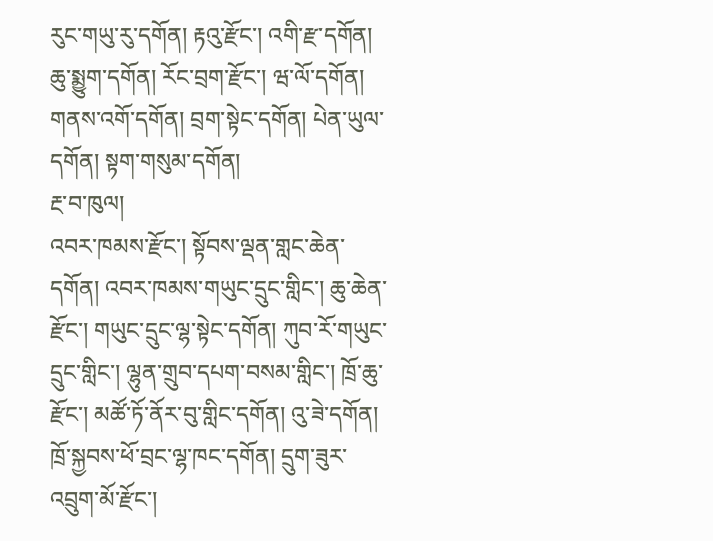རུང་གཡུ་རུ་དགོན། རྟའུ་རྫོང་། འགི་རྫ་དགོན། ཆུ་སྨྱུག་དགོན། རོང་བྲག་རྫོང་། ཝ་ལོ་དགོན། གནས་འགོ་དགོན། བྲག་སྟེང་དགོན། པེན་ཡུལ་དགོན། སྟག་གསུམ་དགོན།
རྔ་བ་ཁུལ།
འབར་ཁམས་རྫོང་། སྟོབས་ལྡན་གླང་ཆེན་ དགོན། འབར་ཁམས་གཡུང་དྲུང་གླིང་། ཆུ་ཆེན་རྫོང་། གཡུང་དྲུང་ལྷ་སྟེང་དགོན། ཀུབ་རོ་གཡུང་དྲུང་གླིང་། ལྷུན་གྲུབ་དཔག་བསམ་གླིང་། ཁྲོ་ཆུ་རྫོང་། མཚོ་ཏོ་ནོར་བུ་གླིང་དགོན། འུ་ཟེ་དགོན། ཁྲོ་སྐྱབས་ཕོ་བྲང་ལྷ་ཁང་དགོན། དྲུག་ཟུར་འབྲུག་མོ་རྫོང་།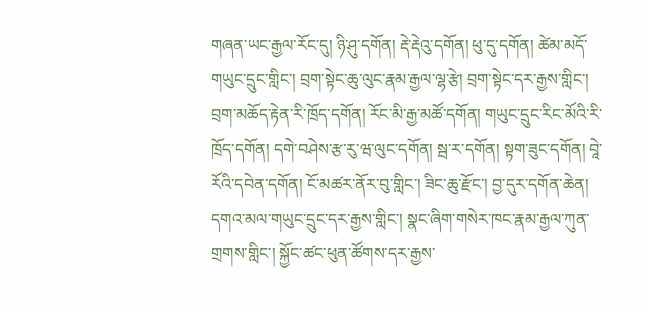གཞན་ཡང་རྒྱལ་རོང་དུ། ཉི་ཤུ་དགོན། རྡེ་རྡེའུ་དགོན། ཕུ་དུ་དགོན། ཚེམ་མདོ་གཡུང་དྲུང་གླིང་། བྲག་སྟེང་ཆུ་ལུང་རྣམ་རྒྱལ་ལྷ་རྩེ། བྲག་སྟེང་དར་རྒྱས་གླིང་། བྲག་མཆོད་རྟེན་རི་ཁྲོད་དགོན། རོང་མི་རྒྱ་མཚོ་དགོན། གཡུང་དྲུང་རིང་མོའི་རི་ཁྲོད་དགོན། དགེ་བཤེས་རྩ་རུ་ཝ་ལུང་དགོན། སྦ་ར་དགོན། སྟག་ཟུང་དགོན། བཱེ་རོའི་དབེན་དགོན། ངོ་མཚར་ནོར་བུ་གླིང་། ཟིང་ཆུ་རྫོང་། བྱ་དུར་དགོན་ཆེན། དགའ་མལ་གཡུང་དྲུང་དར་རྒྱས་གླིང་། སྣང་ཞིག་གསེར་ཁང་རྣམ་རྒྱལ་ཀུན་གྲགས་གླིང་། སྐྱོང་ཚང་ཕུན་ཚོགས་དར་རྒྱས་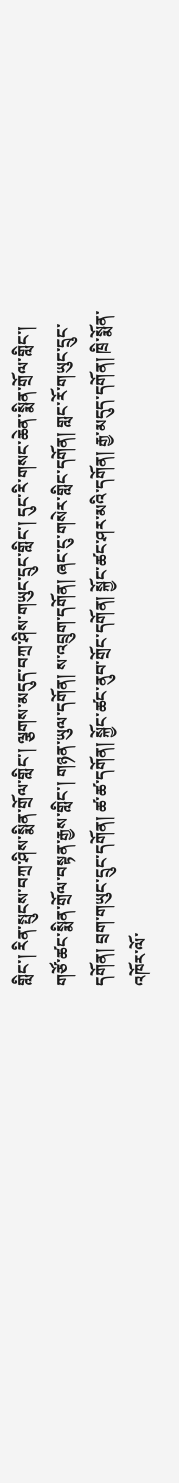གླིང་། རིན་སྤུངས་བཀྲ་ཤིས་སྨིན་གྲོལ་གླིང་། ལྕགས་མདུད་བཀྲ་ཤིས་གཡུང་དྲུང་གླིང་། དུང་རི་གསང་ཆེན་སྨིན་གྲོལ་གླིང་། གཙོ་ཚང་སྨིན་གྲོལ་བསྟན་རྒྱས་གླིང་། གཉན་ཡུལ་དགོན། ས་འབྲུག་དགོན། ཞང་ངུ་གསེར་གླིང་དགོན། གླང་རོ་གཡུང་དྲུང་དགོན། བྲག་གཡུང་དྲུང་དགོན། ཚ་ཚ་དགོན། སྐྱོང་ཚང་ནུབ་གྲོང་དགོན། སྐྱོང་ཚང་ཤར་མའི་དགོན། རྒྱ་མདུད་དགོན། ཁྲི་སྨོན་འཁོར་ལོ་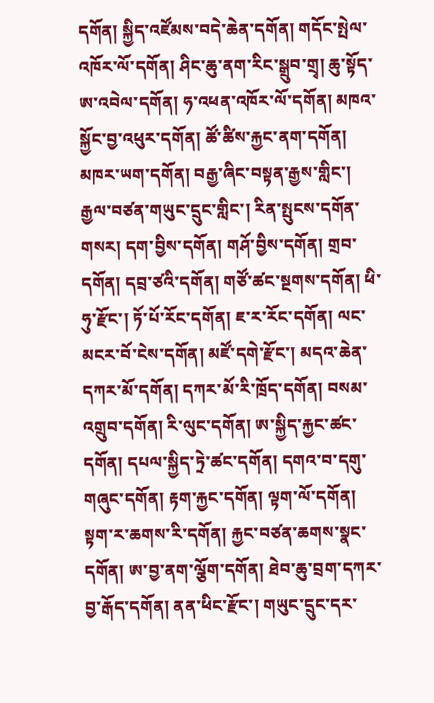དགོན། སྐྱིད་འཛོམས་བདེ་ཆེན་དགོན། གདོང་སྤེལ་འཁོར་ལོ་དགོན། ཤིང་ཆུ་ནག་རིང་སྒྲུབ་གྲྭ། ཆུ་སྟོད་ཨ་འབེལ་དགོན། ཧ་འཕན་འཁོར་ལོ་དགོན། མཁའ་སྐྱོང་བྱ་འཕུར་དགོན། ཚོ་ཚིས་རྐྱང་ནག་དགོན། མཁར་ཡག་དགོན། བརྒྱ་ཞིང་བསྟན་རྒྱས་གླིང་། རྒྱལ་བཙན་གཡུང་དྲུང་གླིང་། རིན་སྤུངས་དགོན་གསར། དག་བྱིས་དགོན། གཤོ་བྱིས་དགོན། གྲབ་དགོན། དབྲ་ཙའི་དགོན། གཙོ་ཚང་སྔགས་དགོན། ཕི་ཧུ་རྫོང་། ཏོ་པོ་རོང་དགོན། ཇ་ར་རོང་དགོན། ལང་མངར་བོ་ངེས་དགོན། མཛོ་དགེ་རྫོང་། མདའ་ཆེན་དཀར་མོ་དགོན། དཀར་མོ་རི་ཁྲོད་དགོན། བསམ་འགྲུབ་དགོན། རི་ལུང་དགོན། ཨ་སྐྱིད་རྐྱང་ཚང་དགོན། དཔལ་སྐྱིད་ཏྲེ་ཚང་དགོན། དགའ་བ་དགུ་གཞུང་དགོན། རྟག་རྐྱང་དགོན། ལྟག་ལོ་དགོན། སྟག་ར་ཆགས་རི་དགོན། རྐྱང་བཙན་ཆགས་སྣང་དགོན། ཨ་བྱ་ནག་ལྕོག་དགོན། ཐེབ་ཆུ་བྲག་དཀར་བྱ་རྒོད་དགོན། ནན་ཕིང་རྫོང་། གཡུང་དྲུང་དར་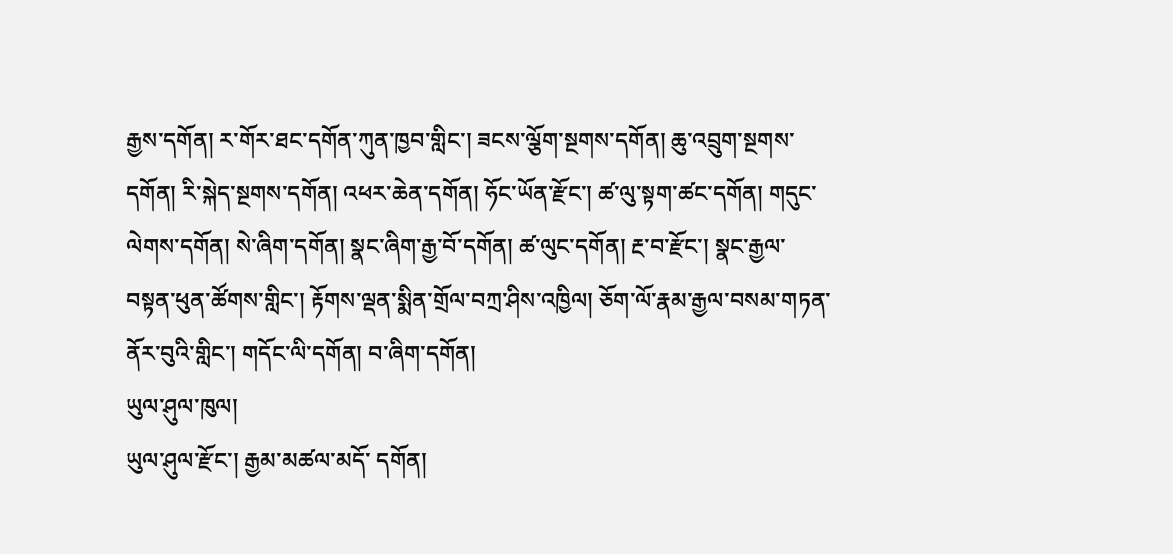རྒྱས་དགོན། ར་གོར་ཐང་དགོན་ཀུན་ཁྱབ་གླིང་། ཟངས་ལྕོག་སྔགས་དགོན། ཆུ་འབྲུག་སྔགས་དགོན། རི་སྐེད་སྔགས་དགོན། འཕར་ཆེན་དགོན། ཧོང་ཡོན་རྫོང་། ཚ་ལུ་སྟག་ཚང་དགོན། གདུང་ལེགས་དགོན། སེ་ཞིག་དགོན། སྣང་ཞིག་རྒྱ་བོ་དགོན། ཚ་ལུང་དགོན། རྔ་བ་རྫོང་། སྣང་རྒྱལ་བསྟན་ཕུན་ཚོགས་གླིང་། རྟོགས་ལྡན་སྨིན་གྲོལ་བཀྲ་ཤིས་འཁྱིལ། ཅོག་ལོ་རྣམ་རྒྱལ་བསམ་གཏན་ནོར་བུའི་གླིང་། གདོང་ལི་དགོན། བ་ཞིག་དགོན།
ཡུལ་ཤུལ་ཁུལ།
ཡུལ་ཤུལ་རྫོང་། རྒྱམ་མཚལ་མདོ་ དགོན།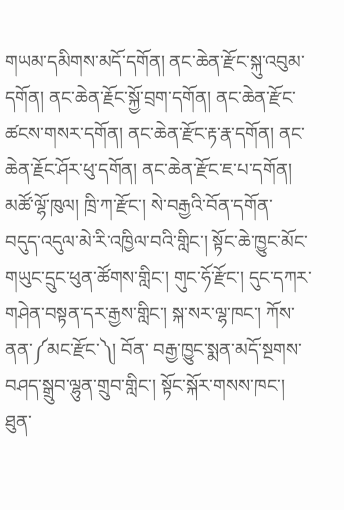གཡམ་དམིགས་མདོ་དགོན། ནང་ཆེན་རྫོང་སྐུ་འབུམ་དགོན། ནང་ཆེན་རྗོང་སྐྱོ་བྲག་དགོན། ནང་ཆེན་རྫོང་ཚངས་གསར་དགོན། ནང་ཆེན་རྫོང་རྟ་རྣ་དགོན། ནང་ཆེན་རྗོང་ཤོར་ཕུ་དགོན། ནང་ཆེན་རྫོང་ཇ་པ་དགོན།
མཚོ་ལྷོ་ཁུལ། ཁྲི་ཀ་རྫོང་། སེ་བརྒྱའི་བོན་དགོན་ བདུད་འདུལ་མེ་རི་འཁྱིལ་བའི་གླིང་། སྟོང་ཆེ་ཁྱུང་མོང་གཡུང་དྲུང་ཕུན་ཚོགས་གླིང་། གུང་ཧོ་རྫོང་། དུང་དཀར་གཤེན་བསྟན་དར་རྒྱས་གླིང་། སྐ་སར་ལྷ་ཁང་། ཀོས་ནན་༼མང་རྫོང་༽། བོན་ བརྒྱ་ཁྱུང་སྨན་མདོ་སྔགས་བཤད་སྒྲུབ་ལྷུན་གྲུབ་གླིང་། སྟོང་སྐོར་གསས་ཁང་། ཐུན་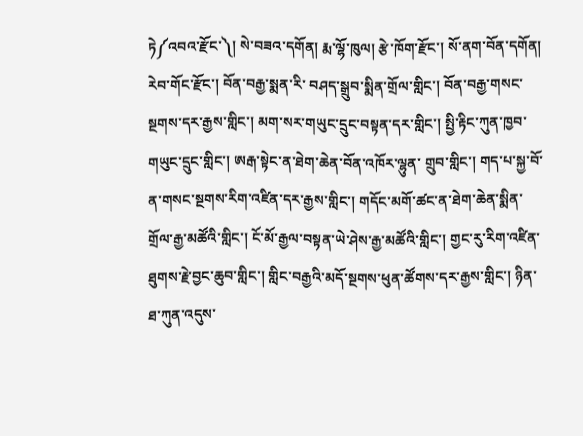ཏེ༼འབའ་རྫོང་༽། སེ་བཟའ་དགོན། རྨ་ལྷོ་ཁུལ། རྩེ་ཁོག་རྫོང་། སོ་ནག་བོན་དགོན། རེབ་གོང་རྫོང་། བོན་བརྒྱ་སྨན་རི་ བཤད་སྒྲུབ་སྨིན་གྲོལ་གླིང་། བོན་བརྒྱ་གསང་སྔགས་དར་རྒྱས་གླིང་། མག་སར་གཡུང་དྲུང་བསྟན་དར་གླིང་། སྤྱི་རྟིང་ཀུན་ཁྱབ་གཡུང་དྲུང་གླིང་། ཨརྒ་སྟེང་ན་ཐེག་ཆེན་བོན་འཁོར་ལྷུན་ གྲུབ་གླིང་། གད་པ་སྐྱ་བོ་ན་གསང་སྔགས་རིག་འཛིན་དར་རྒྱས་གླིང་། གདོང་མགོ་ཚང་ན་ཐེག་ཆེན་སྨིན་གྲོལ་རྒྱ་མཚོའི་གླིང་། ངོ་མོ་རྒྱལ་བསྟན་ཡེ་ཤེས་རྒྱ་མཚོའི་གླིང་། གྱང་རུ་རིག་འཛིན་ཐུགས་རྗེ་བྱང་ཆུབ་གླིང་། གླིང་བརྒྱའི་མདོ་སྔགས་ཕུན་ཚོགས་དར་རྒྱས་གླིང་། ཉིན་ཐ་ཀུན་འདུས་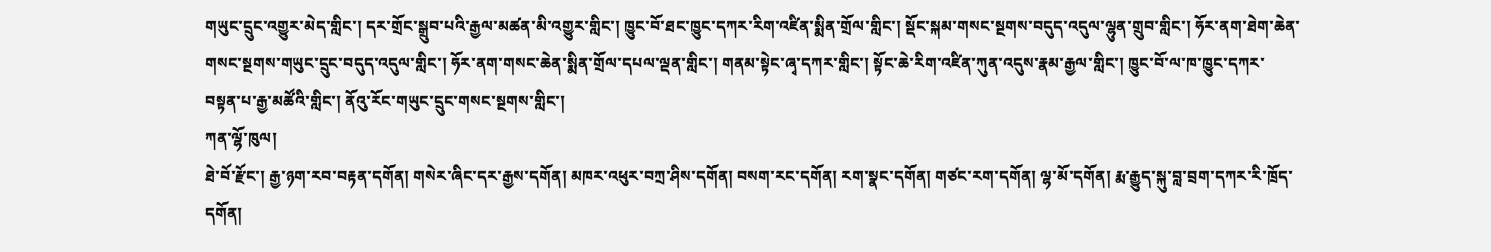གཡུང་དྲུང་འགྱུར་མེད་གླིང་། དར་གྲོང་སྒྲུབ་པའི་རྒྱལ་མཚན་མི་འགྱུར་གླིང་། ཁྱུང་བོ་ཐང་ཁྱུང་དཀར་རིག་འཛིན་སྨིན་གྲོལ་གླིང་། སྡོང་སྐམ་གསང་སྔགས་བདུད་འདུལ་ལྷུན་གྲུབ་གླིང་། ཧོར་ནག་ཐེག་ཆེན་གསང་སྔགས་གཡུང་དྲུང་བདུད་འདུལ་གླིང་། ཧོར་ནག་གསང་ཆེན་སྨིན་གྲོལ་དཔལ་ལྡན་གླིང་། གནམ་སྟེང་ཞྭ་དཀར་གླིང་། སྟོང་ཆེ་རིག་འཛིན་ཀུན་འདུས་རྣམ་རྒྱལ་གླིང་། ཁྱུང་བོ་ལ་ཁ་ཁྱུང་དཀར་བསྟན་པ་རྒྱ་མཚོའི་གླིང་། ནོའུ་རོང་གཡུང་དྲུང་གསང་སྔགས་གླིང་།
ཀན་ལྷོ་ཁུལ།
ཐེ་བོ་རྫོང་། རྒྱ་ཉག་རབ་བརྟན་དགོན། གསེར་ཞིང་དར་རྒྱས་དགོན། མཁར་འཕུར་བཀྲ་ཤིས་དགོན། བསག་རང་དགོན། རག་སྣང་དགོན། གཙང་རག་དགོན། ལྷ་མོ་དགོན། རྨ་རྒྱུད་སྐུ་བླ་བྲག་དཀར་རི་ཁྲོད་དགོན།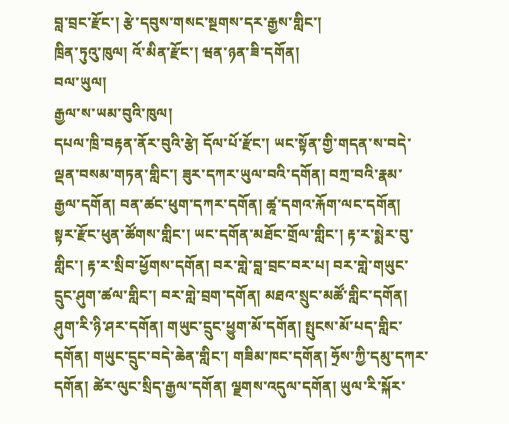བླ་བྲང་རྫོང་། རྩེ་དབུས་གསང་སྔགས་དར་རྒྱས་གླིང་།
ཁྲིན་ཏུའུ་ཁུལ། འོ་མིན་རྫོང་། ཝན་ཉན་ཟི་དགོན།
བལ་ཡུལ།
རྒྱལ་ས་ཡམ་བུའི་ཁུལ།
དཔལ་ཁྲི་བརྟན་ནོར་བུའི་རྩེ། དོལ་པོ་རྫོང་། ཡང་སྟོན་གྱི་གདན་ས་བདེ་ལྡན་བསམ་གཏན་གླིང་། ཟུར་དཀར་ཡུལ་བའི་དགོན། བཀྲ་བའི་རྣམ་རྒྱལ་དགོན། བན་ཚང་ཕུག་དཀར་དགོན། ཚཱ་དགའ་རྐོག་ལང་དགོན། སྟར་རྫོང་ཕུན་ཚོགས་གླིང་། ཡང་དགོན་མཐོང་གྲོལ་གླིང་། རྟ་ར་སྨེར་བུ་གླིང་། རྟ་ར་སྲིབ་ཕྱོགས་དགོན། བར་གླེ་བླ་བྲང་བར་པ། བར་གླེ་གཡུང་དྲུང་ཤུག་ཚལ་གླིང་། བར་གླེ་བྲག་དགོན། མཐའ་སྲུང་མཚོ་གླིང་དགོན། ཤུག་རི་ཉི་ཤར་དགོན། གཡུང་དྲུང་ཕྱུག་མོ་དགོན། སྤུངས་མོ་པད་གླིང་དགོན། གཡུང་དྲུང་བདེ་ཆེན་གླིང་། གཟིམ་ཁང་དགོན། ཧྲོས་ཀྱི་དམུ་དཀར་དགོན། ཚེར་ལུང་སྲིད་རྒྱལ་དགོན། ལྗགས་འདུལ་དགོན། ཡུལ་རི་སྐོར་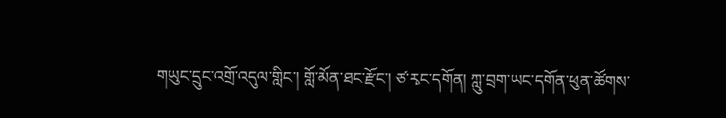གཡུང་དྲུང་འགྲོ་འདུལ་གླིང་། གློ་མོན་ཐང་རྫོང་། ཙ་རྭང་དགོན། ཀླུ་བྲག་ཡང་དགོན་ཕུན་ཚོགས་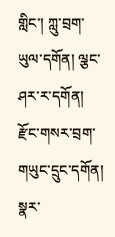གླིང་། ཀླུ་བྲག་ཡུལ་དགོན། ལྕང་ཤར་ར་དགོན། རྫོང་གསར་བྲག་གཡུང་དྲུང་དགོན། སྣར་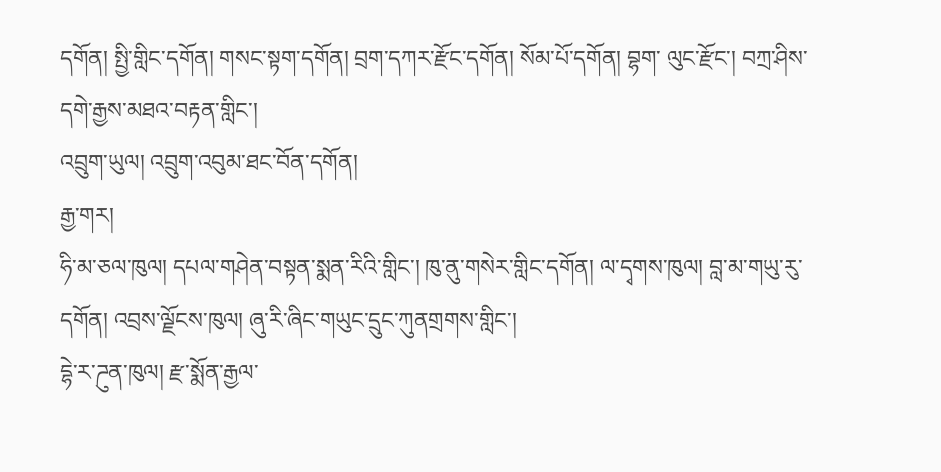དགོན། སྤྱི་གླིང་དགོན། གསང་སྟག་དགོན། བྲག་དཀར་རྫོང་དགོན། སོམ་པོ་དགོན། བྷག་ ལུང་རྫོང་། བཀྲ་ཤིས་དགེ་རྒྱས་མཐའ་བརྟན་གླིང་།
འབྲུག་ཡུལ། འབྲུག་འབུམ་ཐང་བོན་དགོན།
རྒྱ་གར།
ཧི་མ་ཅལ་ཁུལ། དཔལ་གཤེན་བསྟན་སྨན་རིའི་གླིང་། ཁུ་ནུ་གསེར་གླིང་དགོན། ལ་དྭགས་ཁུལ། བླ་མ་གཡུ་རུ་དགོན། འབྲས་ལྗོངས་ཁུལ། ཞུ་རི་ཞིང་གཡུང་དྲུང་ཀུནགྲགས་གླིང་།
དྷེ་ར་ཌུན་ཁུལ། རྫ་སྨོན་རྒྱལ་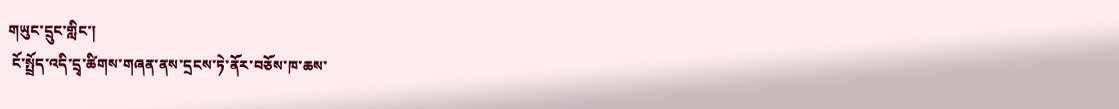གཡུང་དྲུང་གླིང་།
 ངོ་སྤྲོད་འདི་དྲྭ་ཚིགས་གཞན་ནས་དྲངས་ཏེ་ནོར་བཅོས་ཁ་ཆས་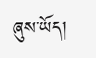ཞུས་ཡོད།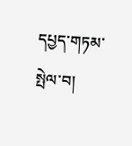དཔྱད་གཏམ་སྤེལ་བ།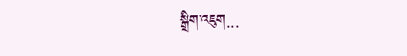སྒྲིག་འཇུག...